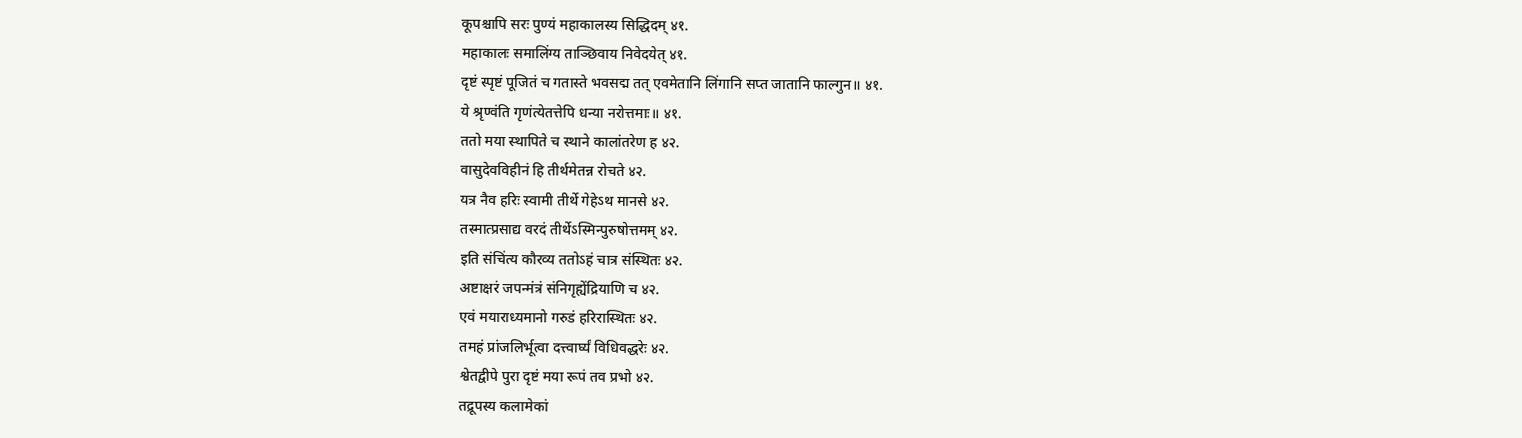कूपश्चापि सरः पुण्यं महाकालस्य सिद्धिदम् ४१.
महाकालः समालिंग्य ताञ्छिवाय निवेदयेत् ४१.
दृष्टं स्पृष्टं पूजितं च गतास्ते भवसद्म तत् एवमेतानि लिंगानि सप्त जातानि फाल्गुन॥ ४१.
ये श्रृण्वंति गृणंत्येतत्तेपि धन्या नरोत्तमाः॥ ४१.
ततो मया स्थापिते च स्थाने कालांतरेण ह ४२.
वासुदेवविहीनं हि तीर्थमेतन्न रोचते ४२.
यत्र नैव हरिः स्वामी तीर्थे गेहेऽथ मानसे ४२.
तस्मात्प्रसाद्य वरदं तीर्थेऽस्मिन्पुरुषोत्तमम् ४२.
इति संचिंत्य कौरव्य ततोऽहं चात्र संस्थितः ४२.
अष्टाक्षरं जपन्मंत्रं संनिगृह्येंद्रियाणि च ४२.
एवं मयाराध्यमानो गरुडं हरिरास्थितः ४२.
तमहं प्रांजलिर्भूत्वा दत्त्वार्घ्यं विधिवद्धरेः ४२.
श्वेतद्वीपे पुरा दृष्टं मया रूपं तव प्रभो ४२.
तद्रूपस्य कलामेकां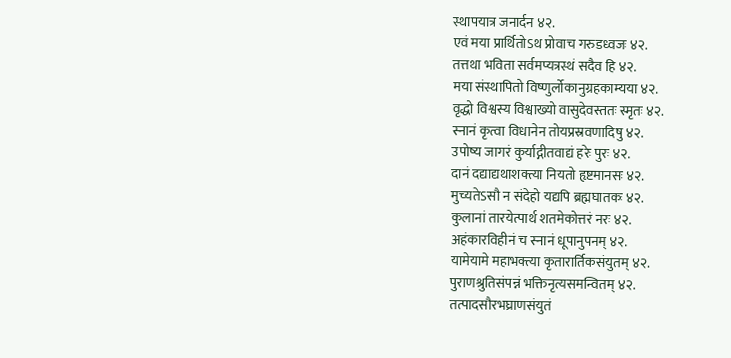स्थापयात्र जनार्दन ४२.
एवं मया प्रार्थितोऽथ प्रोवाच गरुडध्वजः ४२.
तत्तथा भविता सर्वमप्यत्रस्थं सदैव हि ४२.
मया संस्थापितो विष्णुर्लोकानुग्रहकाम्यया ४२.
वृद्धो विश्वस्य विश्वाख्यो वासुदेवस्ततः स्मृतः ४२.
स्नानं कृत्वा विधानेन तोयप्रस्रवणादिषु ४२.
उपोष्य जागरं कुर्याद्गीतवाद्यं हरेः पुरः ४२.
दानं दद्याद्यथाशक्त्या नियतो हृष्टमानसः ४२.
मुच्यतेऽसौ न संदेहो यद्यपि ब्रह्मघातकः ४२.
कुलानां तारयेत्पार्थ शतमेकोत्तरं नरः ४२.
अहंकारविहीनं च स्नानं धूपानुपनम् ४२.
यामेयामे महाभक्त्या कृतारार्तिकसंयुतम् ४२.
पुराणश्रुतिसंपन्नं भक्तिनृत्यसमन्वितम् ४२.
तत्पादसौरभघ्राणसंयुतं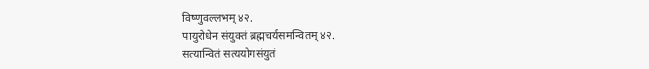विष्णुवल्लभम् ४२.
पायुरोधेन संयुक्तं ब्रह्मचर्यसमन्वितम् ४२.
सत्यान्वितं सत्ययोगसंयुतं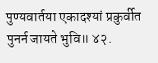पुण्यवार्तया एकादश्यां प्रकुर्वीत पुनर्न जायते भुवि॥ ४२.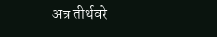अत्र तीर्थवरे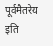पूर्वमैतरेय इति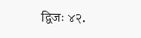द्विजः ४२.